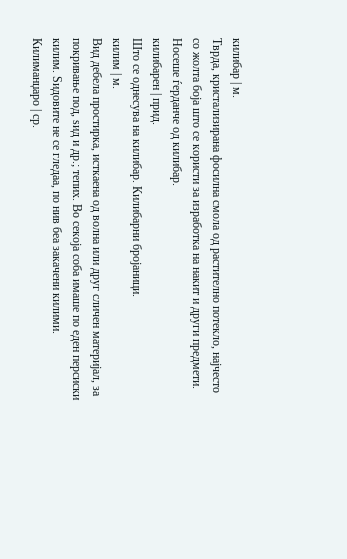килибар | м.
Тврда, кристализирана фосилна смола од растително потекло, најчесто со жолта боја што се користи за изработка на накит и други предмети. Носеше ѓерданче од килибар.
килибарен | прид.
Што се однесува на килибар. Килибарни бројаници.
килим | м.
Вид дебела простирка, исткаена од волна или друг сличен материјал, за покривање под, ѕид и др.; тепих. Во секоја соба имаше по еден персиски килим. Ѕидовите не се гледаа, по нив беа закачени килими.
Килиманџаро | ср.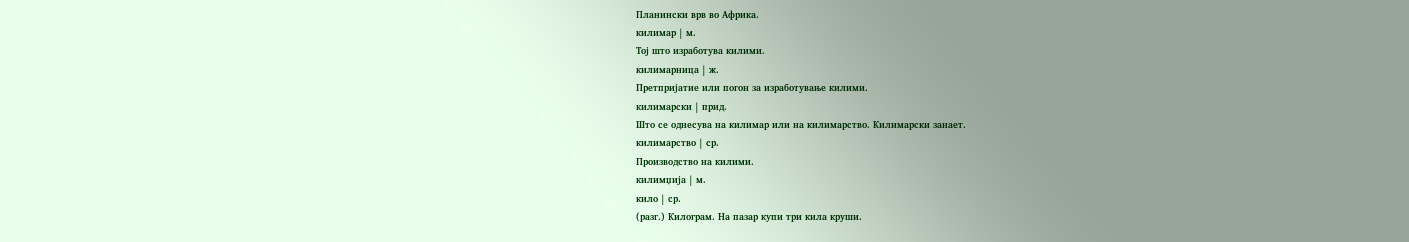Планински врв во Африка.
килимар | м.
Тој што изработува килими.
килимарница | ж.
Претпријатие или погон за изработување килими.
килимарски | прид.
Што се однесува на килимар или на килимарство. Килимарски занает.
килимарство | ср.
Производство на килими.
килимџија | м.
кило | ср.
(разг.) Килограм. На пазар купи три кила круши.